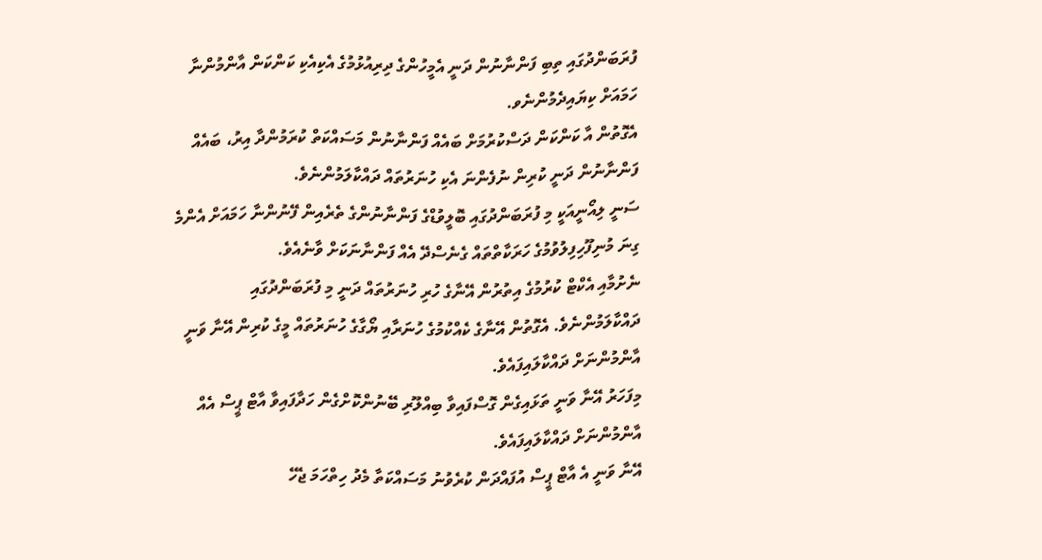ފުރަބަންދުގައި ތިބި ފަންނާނުން ދަނީ އެމީހުންގެ ދިރިއުޅުމުގެ އެކިއެކި ކަންކަން އާންމުންނާ ހަމައަށް ކިޔައިދެމުންނެވ.
އެގޮތުން އާ ކަންކަން ދަސްކުރުމަށް ބައެއް ފަންނާނުން މަސައްކަތް ކުރަމުންދާ އިރު، ބައެއް ފަންނާނުން ދަނީ ކުރިން ނުފެންނަ އެކި ހުނަރުތައް ދައްކާލަމުންނެވެ.
ސަނީ ލިއޯނީއަކީ މި ފުރަބަންދުގައި ބޮލީވުޑްގެ ފަންނާނުންގެ ތެރެއިން ފޭނުންނާ ހަމައަށް އެންމެ ގިނަ މުނިފޫހިފިލުވުމުގެ ހަރަކާތްތައް ގެނެސްދޭ އެއް ފަންނާނަކަށް ވާނެއެވެ.
ނެށުމާއި އެކްޓް ކުރުމުގެ އިތުރުން އޭނާގެ ހުރި ހުނަރުތައް ދަނީ މި ފުރަބަންދުގައި ދައްކާލަމުންނެވެ. އެގޮތުން އޭނާގެ ކެއްކުމުގެ ހުނަރާއި ޔޯގާގެ ހުނަރުތައް މީގެ ކުރިން އޭނާ ވަނީ އާންމުންނަށް ދައްކާލައިފައެވެ.
މިފަހަރު އޭނާ ވަނީ ތަޅައިގެން ގޮސްފައިވާ ބިއްލޫރި ބޭނުންކޮށްގެން ހަދާފައިވާ އާޓް ޕީސް އެއް އާންމުންނަށް ދައްކާލައިފައެވެ.
އޭނާ ވަނީ އެ އާޓް ޕީސް އުފައްދަން ކުރެވުނު މަސައްކަތާ މެދު ހިތްހަމަ ޖެހޭ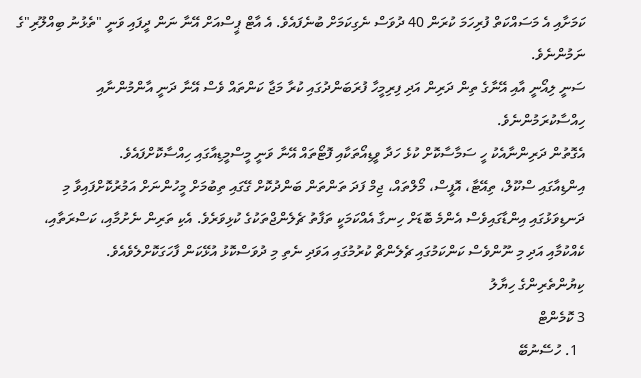ކަމަށާއި އެ މަސައްކަތް ފުރިހަމަ ކުރަން 40 ދުވަސް ނެގިކަމަށް ބުނެފައެވެ. އެ އާޓް ޕީސްއަށް އޭނާ ނަން ދީފައި ވަނީ "ތެޅުނު ބިއްލޫރި"ގެ ނަމުންނެވެ.
ސަނީ ލިއޯނީ އާއި އޭނާގެ ތިން ދަރިން އަދި ފިރިމީހާ ފުރަބަންދުގައި ކުރާ މަޖާ ކަންތައް ވެސް އޭނާ ދަނީ އާންމުންނާއި ހިއްސާކުރަމުންނެވެ.
އެގޮތުން ދަރިންނާއެކު ހީ ސަމާސާކޮށް ކުޅެ ހަދާ ވީޑިއޯތަކާއި ފޮޓޯތައް އޭނާ ވަނީ މީސްމީޑިއާގައި ހިއްސާކޮށްފައެވެ.
އިންޑިއާގައި ސްކޫލް، ތިއޭޓާ، އޮފީސް، މޯލްތައް، ޖިމް ފަދަ ތަންތަން ބަންދުކޮށް ގޭގައި ތިބުމަށް މީހުންނަށް އަމުރުކޮށްފައިވާ މި ދަނޑިވަޅުގައި އިންޑާގައިވެސް އެންމެ ބޮޑަށް ހިނގާ އެއްކަމަކީ ތަފާތު ޗެލެންޖްތަކުގެ ކުޅިވަރެވެ. އެކި ތަރިން ނެށުމާއި، ކަސްރަތާއި، ކެއްކުމާއި އަދި މި ނޫންވެސް ކަންކަމުގައި ޗެލެންޗް ކުރުމުގައި އަވަދި ނެތި މި ދުވަސްކޮޅު އުޅޭކަން ފާހަގަކޮށްލެވެއެވެ.
ކިޔުންތެރިންގެ ހިޔާލު
3 ކޮމެންޓް
  1. ހުސޭނުބޭ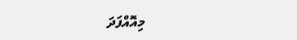މިއޮއްފަދަ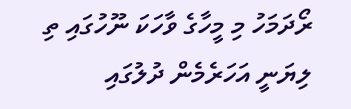ރޯދަމަހު މި މީހާގެ ވާހަކަ ނޫހުގައި ތި ލިޔަނީ އަހަރެމެން ދުލުގައި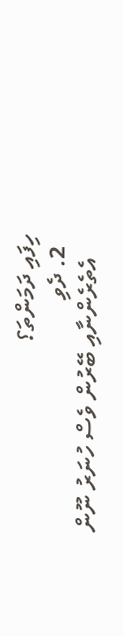ހިފައި ދަމަންތަ؟
  2. ދެވި
    އެތެރެންނާއި ބޭރުން ވެސް ހުނަރު ނޫން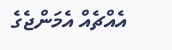އެއްޗެއް އެމަންޖެގެ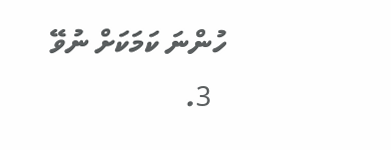ހުންނަ ކަމަކަށް ނުވޭ
  3.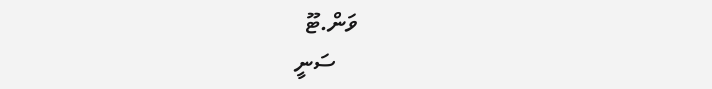ވަން.ޓޫ
    ސަނީ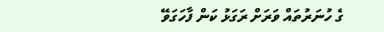ގެ ހުނަރުތައް ވަރަށް ރަގަޅު ކަން ފާހަގަވޭ